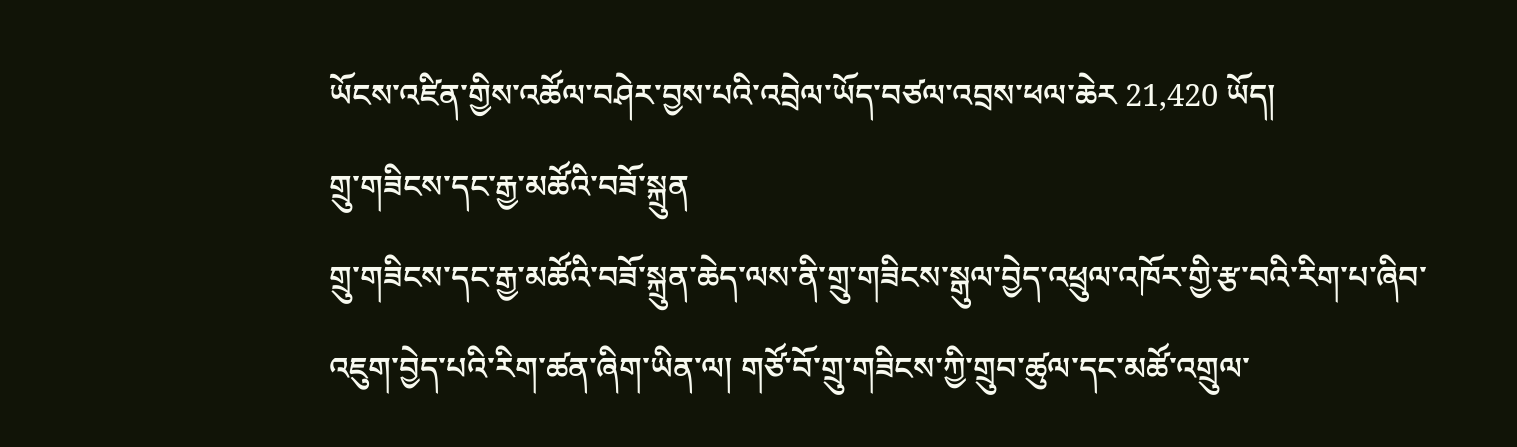ཡོངས་འཛིན་གྱིས་འཚོལ་བཤེར་བྱས་པའི་འབྲེལ་ཡོད་བཙལ་འབྲས་ཕལ་ཆེར 21,420 ཡོད།
གྲུ་གཟིངས་དང་རྒྱ་མཚོའི་བཟོ་སྐྲུན
གྲུ་གཟིངས་དང་རྒྱ་མཚོའི་བཟོ་སྐྲུན་ཆེད་ལས་ནི་གྲུ་གཟིངས་སྒུལ་བྱེད་འཕྲུལ་འཁོར་གྱི་རྩ་བའི་རིག་པ་ཞིབ་འཇུག་བྱེད་པའི་རིག་ཚན་ཞིག་ཡིན་ལ། གཙོ་བོ་གྲུ་གཟིངས་ཀྱི་གྲུབ་ཚུལ་དང་མཚོ་འགྲུལ་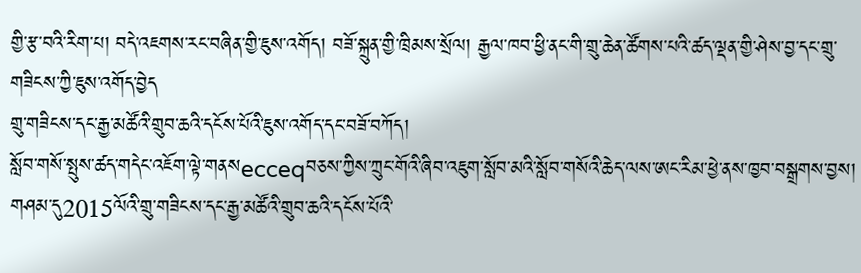གྱི་རྩ་བའི་རིག་པ། བདེ་འཇགས་རང་བཞིན་གྱི་ཇུས་འགོད། བཟོ་སྐྲུན་གྱི་ཁྲིམས་སྲོལ། རྒྱལ་ཁབ་ཕྱི་ནང་གི་གྲུ་ཆེན་ཚོགས་པའི་ཚད་ལྡན་གྱི་ཤེས་བྱ་དང་གྲུ་གཟིངས་ཀྱི་ཇུས་འགོད་བྱེད
གྲུ་གཟིངས་དང་རྒྱ་མཚོའི་གྲུབ་ཆའི་དངོས་པོའི་ཇུས་འགོད་དང་བཟོ་བཀོད།
སློབ་གསོ་སྤུས་ཚད་གདེང་འཇོག་ལྟེ་གནསecceqབཅས་ཀྱིས་ཀྲུང་གོའི་ཞིབ་འཇུག་སློབ་མའི་སློབ་གསོའི་ཆེད་ལས་ཨང་རིམ་ཕྱེ་ནས་ཁྱབ་བསྒྲགས་བྱས། གཤམ་དུ2015ལོའི་གྲུ་གཟིངས་དང་རྒྱ་མཚོའི་གྲུབ་ཆའི་དངོས་པོའི་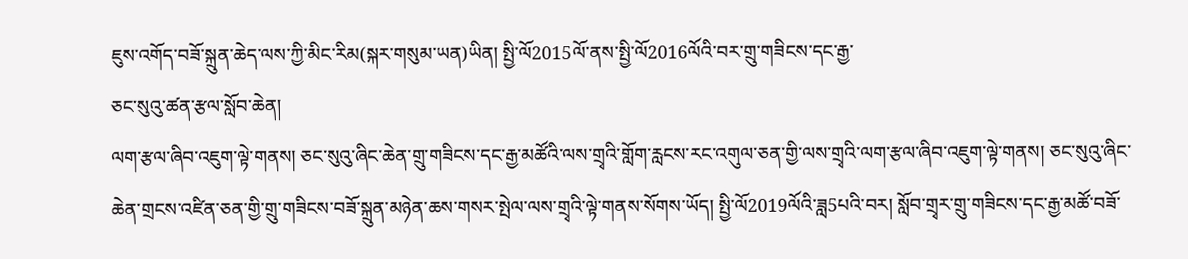ཇུས་འགོད་བཟོ་སྐྲུན་ཆེད་ལས་ཀྱི་མིང་རིམ(སྐར་གསུམ་ཡན)ཡིན། སྤྱི་ལོ2015ལོ་ནས་སྤྱི་ལོ2016ལོའི་བར་གྲུ་གཟིངས་དང་རྒྱ་
ཅང་སུའུ་ཚན་རྩལ་སློབ་ཆེན།
ལག་རྩལ་ཞིབ་འཇུག་ལྟེ་གནས། ཅང་སུའུ་ཞིང་ཆེན་གྲུ་གཟིངས་དང་རྒྱ་མཚོའི་ལས་གྲྭའི་གློག་རླངས་རང་འགུལ་ཅན་གྱི་ལས་གྲྭའི་ལག་རྩལ་ཞིབ་འཇུག་ལྟེ་གནས། ཅང་སུའུ་ཞིང་ཆེན་གྲངས་འཛིན་ཅན་གྱི་གྲུ་གཟིངས་བཟོ་སྐྲུན་མཉེན་ཆས་གསར་སྤེལ་ལས་གྲྭའི་ལྟེ་གནས་སོགས་ཡོད། སྤྱི་ལོ2019ལོའི་ཟླ5པའི་བར། སློབ་གྲྭར་གྲུ་གཟིངས་དང་རྒྱ་མཚོ་བཟོ་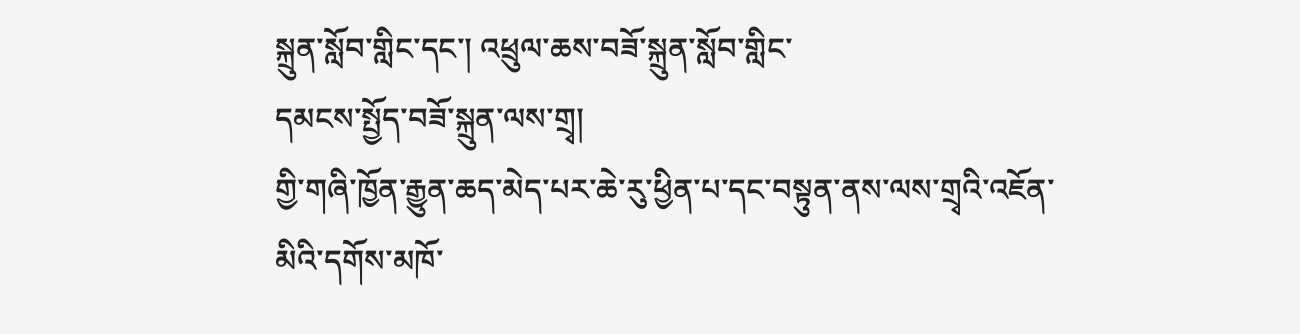སྐྲུན་སློབ་གླིང་དང་། འཕྲུལ་ཆས་བཟོ་སྐྲུན་སློབ་གླིང་
དམངས་སྤྱོད་བཟོ་སྐྲུན་ལས་གྲྭ།
གྱི་གཞི་ཁྱོན་རྒྱུན་ཆད་མེད་པར་ཆེ་རུ་ཕྱིན་པ་དང་བསྟུན་ནས་ལས་གྲྭའི་འཇོན་མིའི་དགོས་མཁོ་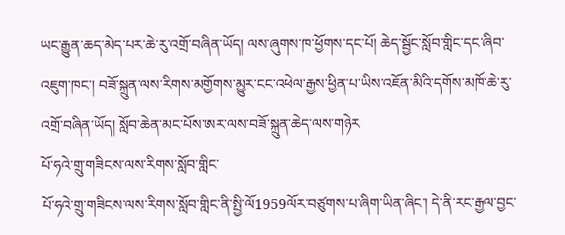ཡང་རྒྱུན་ཆད་མེད་པར་ཆེ་རུ་འགྲོ་བཞིན་ཡོད། ལས་ཞུགས་ཁ་ཕྱོགས་དང་པོ། ཆེད་སྦྱོང་སློབ་གླིང་དང་ཞིབ་འཇུག་ཁང་། བཟོ་སྐྲུན་ལས་རིགས་མགྱོགས་མྱུར་ངང་འཕེལ་རྒྱས་ཕྱིན་པ་ཡིས་འཇོན་མིའི་དགོས་མཁོ་ཆེ་རུ་འགྲོ་བཞིན་ཡོད། སློབ་ཆེན་མང་པོས་ཨར་ལས་བཟོ་སྐྲུན་ཆེད་ལས་གཉེར
པོ་ཧའེ་གྲུ་གཟིངས་ལས་རིགས་སློབ་གླིང་
པོ་ཧའེ་གྲུ་གཟིངས་ལས་རིགས་སློབ་གླིང་ནི་སྤྱི་ལོ1959ལོར་བཙུགས་པ་ཞིག་ཡིན་ཞིང་། དེ་ནི་རང་རྒྱལ་བྱང་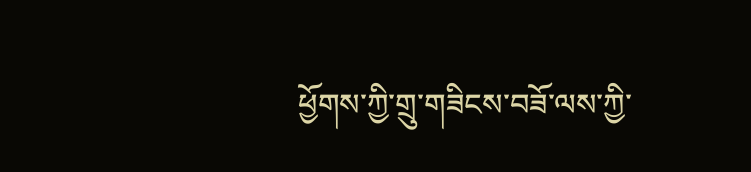ཕྱོགས་ཀྱི་གྲུ་གཟིངས་བཟོ་ལས་ཀྱི་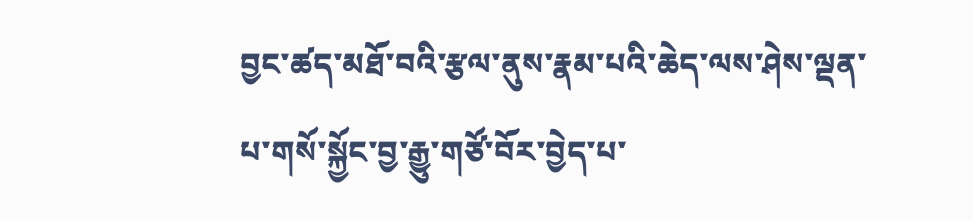བྱང་ཚད་མཐོ་བའི་རྩལ་ནུས་རྣམ་པའི་ཆེད་ལས་ཤེས་ལྡན་པ་གསོ་སྐྱོང་བྱ་རྒྱུ་གཙོ་བོར་བྱེད་པ་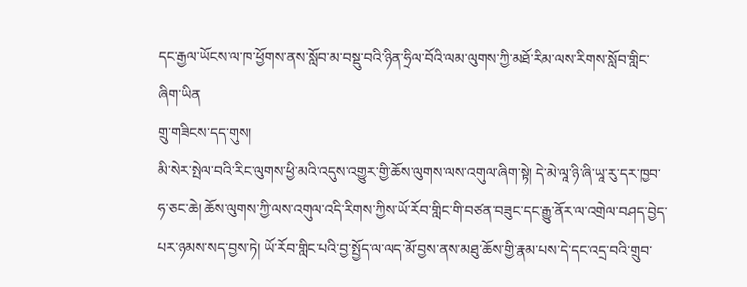དང་རྒྱལ་ཡོངས་ལ་ཁ་ཕྱོགས་ནས་སློབ་མ་བསྡུ་བའི་ཉིན་ཧྲིལ་བོའི་ལམ་ལུགས་ཀྱི་མཐོ་རིམ་ལས་རིགས་སློབ་གླིང་ཞིག་ཡིན
གྲུ་གཟིངས་དད་གུས།
མི་སེར་སྤེལ་བའི་རིང་ལུགས་ཕྱི་མའི་འདུས་འགྱུར་གྱི་ཆོས་ལུགས་ལས་འགུལ་ཞིག་སྟེ། དེ་མེ་ལཱ་ཉི་ཞི་ཡཱ་རུ་དར་ཁྱབ་ཧ་ཅང་ཆེ། ཆོས་ལུགས་ཀྱི་ལས་འགུལ་འདི་རིགས་ཀྱིས་ཡོ་རོབ་གླིང་གི་བཙན་བཟུང་དང་རྒྱུ་ནོར་ལ་འགྲེལ་བཤད་བྱེད་པར་ཉམས་སད་བྱས་ཏེ། ཡོ་རོབ་གླིང་པའི་བྱ་སྤྱོད་ལ་ལད་མོ་བྱས་ནས་མཐུ་ཆོས་གྱི་རྣམ་པས་དེ་དང་འདྲ་བའི་གྲུབ་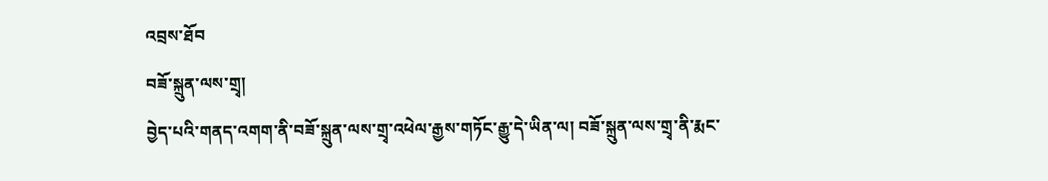འབྲས་ཐོབ
བཟོ་སྐྲུན་ལས་གྲྭ།
བྱེད་པའི་གནད་འགག་ནི་བཟོ་སྐྲུན་ལས་གྲྭ་འཕེལ་རྒྱས་གཏོང་རྒྱུ་དེ་ཡིན་ལ། བཟོ་སྐྲུན་ལས་གྲྭ་ནི་རྨང་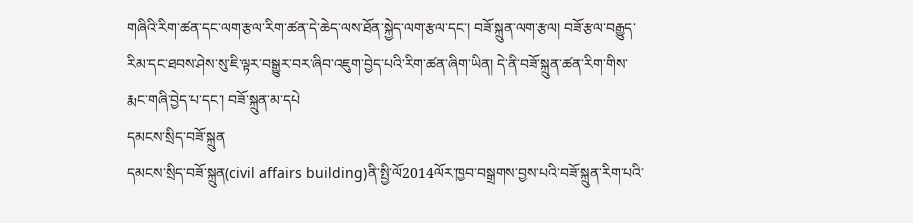གཞིའི་རིག་ཚན་དང་ལག་རྩལ་རིག་ཚན་དེ་ཆེད་ལས་ཐོན་སྐྱེད་ལག་རྩལ་དང་། བཟོ་སྐྲུན་ལག་རྩལ། བཟོ་རྩལ་བརྒྱུད་རིམ་དང་ཐབས་ཤེས་སུ་ཇི་ལྟར་བསྒྱུར་བར་ཞིབ་འཇུག་བྱེད་པའི་རིག་ཚན་ཞིག་ཡིན། དེ་ནི་བཟོ་སྐྲུན་ཚན་རིག་གིས་རྨང་གཞི་བྱེད་པ་དང་། བཟོ་སྐྲུན་མ་དཔེ
དམངས་སྲིད་བཟོ་སྐྲུན
དམངས་སྲིད་བཟོ་སྐྲུན(civil affairs building)ནི་སྤྱི་ལོ2014ལོར་ཁྱབ་བསྒྲགས་བྱས་པའི་བཟོ་སྐྲུན་རིག་པའི་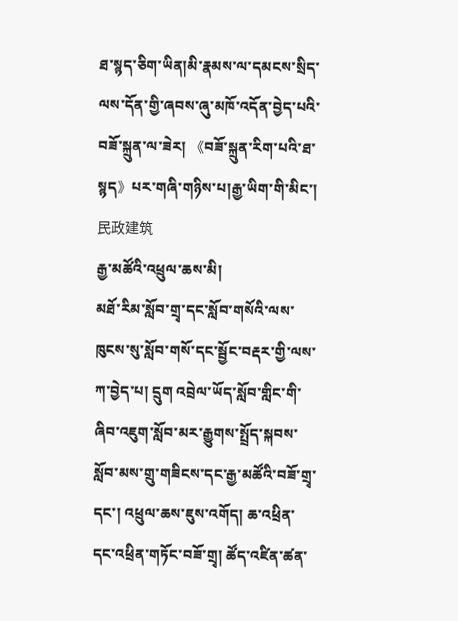ཐ་སྙད་ཅིག་ཡིན།མི་རྣམས་ལ་དམངས་སྲིད་ལས་དོན་གྱི་ཞབས་ཞུ་མཁོ་འདོན་བྱེད་པའི་བཟོ་སྐྲུན་ལ་ཟེར། 《བཟོ་སྐྲུན་རིག་པའི་ཐ་སྙད》པར་གཞི་གཉིས་པ།རྒྱ་ཡིག་གི་མིང་། 民政建筑
རྒྱ་མཚོའི་འཕྲུལ་ཆས་མི།
མཐོ་རིམ་སློབ་གྲྭ་དང་སློབ་གསོའི་ལས་ཁུངས་སུ་སློབ་གསོ་དང་སྦྱོང་བརྡར་གྱི་ལས་ཀ་བྱེད་པ། དྲུག འབྲེལ་ཡོད་སློབ་གླིང་གི་ཞིབ་འཇུག་སློབ་མར་རྒྱུགས་སྤྲོད་སྐབས་སློབ་མས་གྲུ་གཟིངས་དང་རྒྱ་མཚོའི་བཟོ་གྲྭ་དང་། འཕྲུལ་ཆས་ཇུས་འགོད། ཆ་འཕྲིན་དང་འཕྲིན་གཏོང་བཟོ་གྲྭ། ཚོད་འཛིན་ཚན་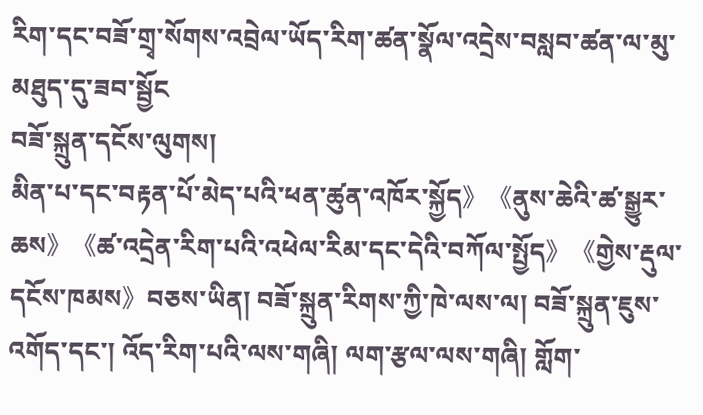རིག་དང་བཟོ་གྲྭ་སོགས་འབྲེལ་ཡོད་རིག་ཚན་སྣོལ་འདྲེས་བསླབ་ཚན་ལ་མུ་མཐུད་དུ་ཟབ་སྦྱོང
བཟོ་སྐྲུན་དངོས་ལུགས།
མིན་པ་དང་བརྟན་པོ་མེད་པའི་ཕན་ཚུན་འཁོར་སྐྱོད》《ནུས་ཆེའི་ཚ་སྒྱུར་ཆས》《ཚ་འདྲེན་རིག་པའི་འཕེལ་རིམ་དང་དེའི་བཀོལ་སྤྱོད》《གྱེས་རྡུལ་དངོས་ཁམས》བཅས་ཡིན། བཟོ་སྐྲུན་རིགས་ཀྱི་ཁེ་ལས་ལ། བཟོ་སྐྲུན་ཇུས་འགོད་དང་། འོད་རིག་པའི་ལས་གཞི། ལག་རྩལ་ལས་གཞི། གློག་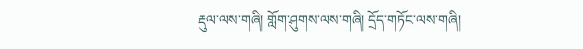རྡུལ་ལས་གཞི། གློག་ཤུགས་ལས་གཞི། དྲོད་གཏོང་ལས་གཞི།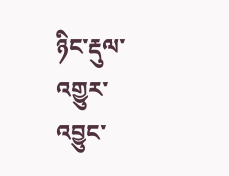ཉིང་རྡུལ་འགྱུར་འབྱུང་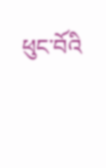ཕུང་བོའི